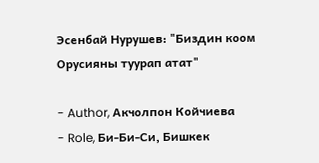Эсенбай Нурушев: "Биздин коом Орусияны туурап атат"

- Author, Акчолпон Койчиева
- Role, Би-Би-Си, Бишкек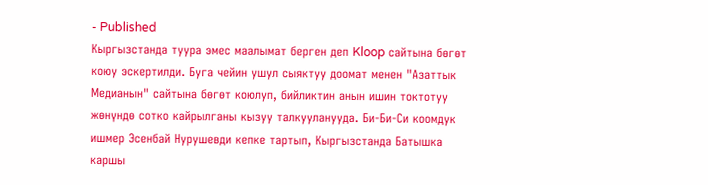- Published
Кыргызстанда туура эмес маалымат берген деп Kloop сайтына бөгөт коюу эскертилди. Буга чейин ушул сыяктуу доомат менен "Азаттык Медианын" сайтына бөгөт коюлуп, бийликтин анын ишин токтотуу жөнүндө сотко кайрылганы кызуу талкууланууда. Би-Би-Си коомдук ишмер Эсенбай Нурушевди кепке тартып, Кыргызстанда Батышка каршы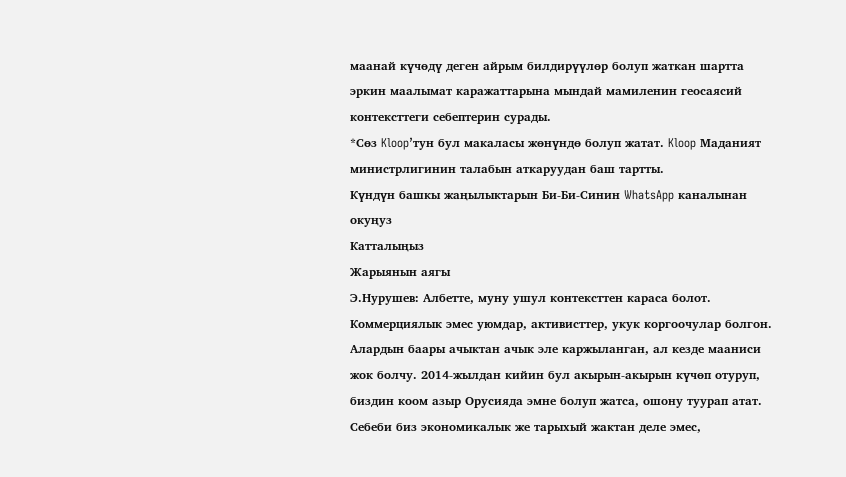маанай күчөдү деген айрым билдирүүлөр болуп жаткан шартта эркин маалымат каражаттарына мындай мамиленин геосаясий контексттеги себептерин сурады.
*Сөз Kloop’тун бул макаласы жөнүндө болуп жатат. Kloop Маданият министрлигинин талабын аткаруудан баш тартты.
Күндүн башкы жаңылыктарын Би-Би-Синин WhatsApp каналынан окуңуз
Катталыңыз
Жарыянын аягы
Э.Нурушев: Албетте, муну ушул контексттен караса болот. Коммерциялык эмес уюмдар, активисттер, укук коргоочулар болгон. Алардын баары ачыктан ачык эле каржыланган, ал кезде мааниси жок болчу. 2014-жылдан кийин бул акырын-акырын күчөп отуруп, биздин коом азыр Орусияда эмне болуп жатса, ошону туурап атат. Себеби биз экономикалык же тарыхый жактан деле эмес,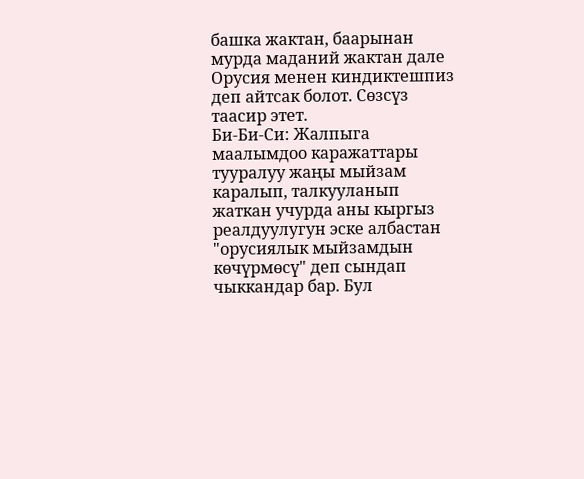башка жактан, баарынан мурда маданий жактан дале Орусия менен киндиктешпиз деп айтсак болот. Сөзсүз таасир этет.
Би-Би-Си: Жалпыга маалымдоо каражаттары тууралуу жаңы мыйзам каралып, талкууланып жаткан учурда аны кыргыз реалдуулугун эске албастан "орусиялык мыйзамдын көчүрмөсү" деп сындап чыккандар бар. Бул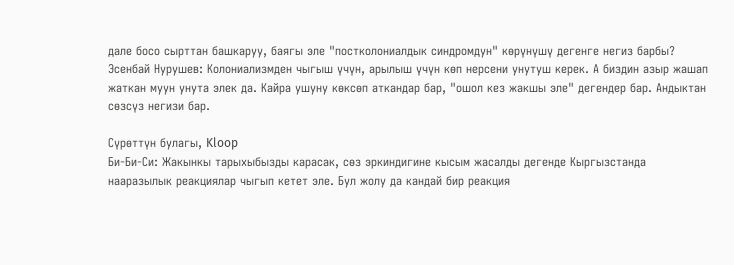дале босо сырттан башкаруу, баягы эле "постколониалдык синдромдун" көрүнүшү дегенге негиз барбы?
Эсенбай Нурушев: Колониализмден чыгыш үчүн, арылыш үчүн көп нерсени унутуш керек. А биздин азыр жашап жаткан муун унута элек да. Кайра ушуну көксөп аткандар бар, "ошол кез жакшы эле" дегендер бар. Андыктан сөзсүз негизи бар.

Сүрөттүн булагы, Kloop
Би-Би-Си: Жакынкы тарыхыбызды карасак, сөз эркиндигине кысым жасалды дегенде Кыргызстанда нааразылык реакциялар чыгып кетет эле. Бул жолу да кандай бир реакция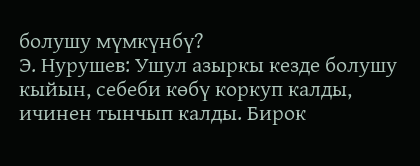болушу мүмкүнбү?
Э. Нурушев: Ушул азыркы кезде болушу кыйын, себеби көбү коркуп калды, ичинен тынчып калды. Бирок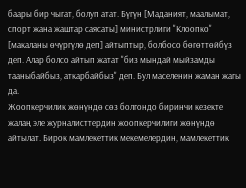баары бир чыгат, болуп атат. Бүгүн [Маданият, маалымат, спорт жана жаштар саясаты] министрлиги "Клоопко" [макаланы өчүргүлө деп] айтыптыр, болбосо бөгөттөйбүз деп. Алар болсо айтып жатат "биз мындай мыйзамды тааныбайбыз, аткарбайбыз" деп. Бул маселенин жаман жагы да.
Жоопкерчилик жөнүндө сөз болгондо биринчи кезекте жалаң эле журналисттердин жоопкерчилиги жөнүндө айтылат. Бирок мамлекеттик мекемелердин, мамлекеттик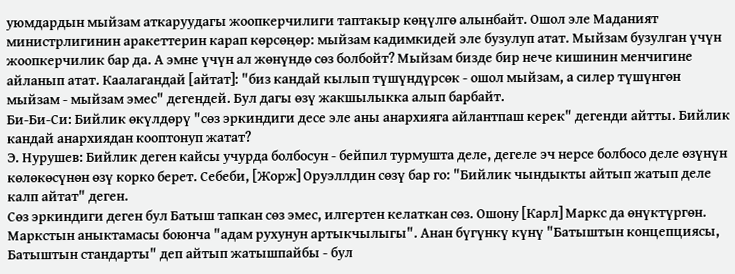уюмдардын мыйзам аткаруудагы жоопкерчилиги таптакыр көңүлгө алынбайт. Ошол эле Маданият министрлигинин аракеттерин карап көрсөңөр: мыйзам кадимкидей эле бузулуп атат. Мыйзам бузулган үчүн жоопкерчилик бар да. А эмне үчүн ал жөнүндө сөз болбойт? Мыйзам бизде бир нече кишинин менчигине айланып атат. Каалагандай [айтат]: "биз кандай кылып түшүндүрсөк - ошол мыйзам, а силер түшүнгөн мыйзам - мыйзам эмес" дегендей. Бул дагы өзү жакшылыкка алып барбайт.
Би-Би-Си: Бийлик өкүлдөрү "сөз эркиндиги десе эле аны анархияга айлантпаш керек" дегенди айтты. Бийлик кандай анархиядан кооптонуп жатат?
Э. Нурушев: Бийлик деген кайсы учурда болбосун - бейпил турмушта деле, дегеле эч нерсе болбосо деле өзүнүн көлөкөсүнөн өзү корко берет. Себеби, [Жорж] Оруэллдин сөзү бар го: "Бийлик чындыкты айтып жатып деле калп айтат" деген.
Сөз эркиндиги деген бул Батыш тапкан сөз эмес, илгертен келаткан сөз. Ошону [Карл] Маркс да өнүктүргөн. Маркстын аныктамасы боюнча "адам рухунун артыкчылыгы". Анан бүгүнкү күнү "Батыштын концепциясы, Батыштын стандарты" деп айтып жатышпайбы - бул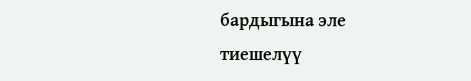бардыгына эле тиешелүү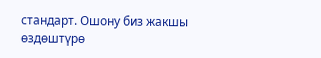стандарт. Ошону биз жакшы өздөштүрө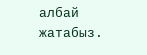албай жатабыз.